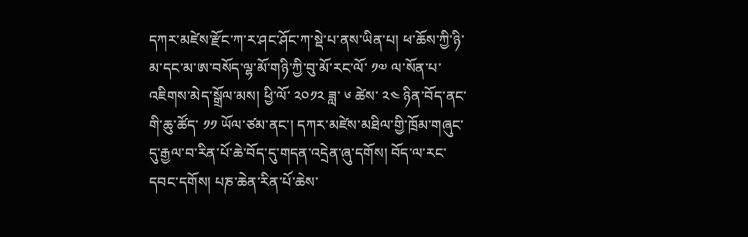དཀར་མཛེས་རྫོང་ཀ་ར་ཤང་ཤོང་ཀ་སྡེ་པ་ནས་ཡིན་པ། ཕ་ཆོས་ཀྱི་ཉི་མ་དང་མ་ཨ་བསོད་ལྷ་མོ་གཉི་ཀྱི་བུ་མོ་རང་ལོ་ ༡༧ ལ་སོན་པ་འཇིགས་མེད་སྒྲོལ་མས། ཕྱི་ལོ་ ༢༠༡༢ ཟླ་ ༦ ཚེས་ ༢༤ ཉིན་བོད་ནང་གི་ཆུ་ཚོད་ ༡༡ ཡོལ་ཙམ་ནང་། དཀར་མཛེས་མཐིལ་གྱི་ཁྲོམ་གཞུང་དུ་རྒྱལ་བ་རིན་པོ་ཆེ་བོད་དུ་གདན་འདྲེན་ཞུ་དགོས། བོད་ལ་རང་དབང་དགོས། པཎ་ཆེན་རིན་པོ་ཆེས་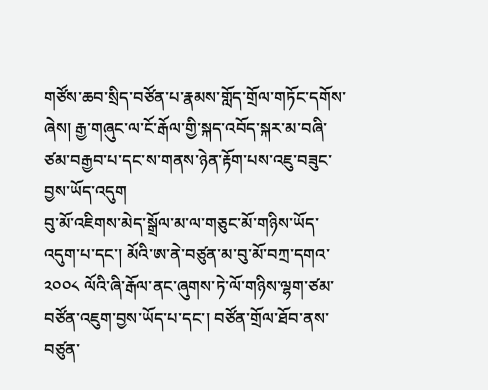གཙོས་ཆབ་སྲིད་བཙོན་པ་རྣམས་གློད་གྲོལ་གཏོང་དགོས་ཞེས། རྒྱ་གཞུང་ལ་ངོ་རྒོལ་གྱི་སྐད་འབོད་སྐར་མ་བཞི་ཙམ་བརྒྱབ་པ་དང་ས་གནས་ཉེན་རྟོག་པས་འཇུ་བཟུང་བྱས་ཡོད་འདུག
བུ་མོ་འཇིགས་མེད་སྒྲོལ་མ་ལ་གཅུང་མོ་གཉིས་ཡོད་འདུག་པ་དང་། མོའི་ཨ་ནེ་བཙུན་མ་བུ་མོ་བཀྲ་དགའ་ ༢༠༠༨ ལོའི་ཞི་རྒོལ་ནང་ཞུགས་ཏེ་ལོ་གཉིས་ལྷག་ཙམ་བཙོན་འཇུག་བྱས་ཡོད་པ་དང་། བཙོན་གྲོལ་ཐོབ་ནས་བཙུན་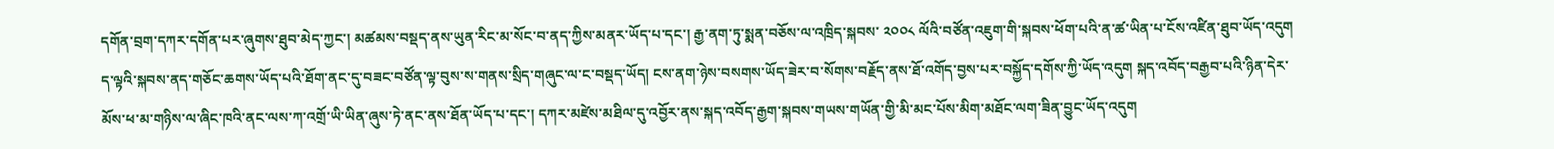དགོན་བྲག་དཀར་དགོན་པར་ཞུགས་ཐུབ་མེད་ཀྱང་། མཚམས་བསྡད་ནས་ཡུན་རིང་མ་སོང་བ་ནད་ཀྱིས་མནར་ཡོད་པ་དང་། རྒྱ་ནག་ཏུ་སྨན་བཅོས་ལ་འཁྲིད་སྐབས་ ༢༠༠༨ ལོའི་བཙོན་འཇུག་གི་སྐབས་ཕོག་པའི་ན་ཚ་ཡིན་པ་ངོས་འཛིན་ཐུབ་ཡོད་འདུག ད་ལྟའི་སྐབས་ནད་གཅོང་ཆགས་ཡོད་པའི་ཐོག་ནང་དུ་བཟང་བཙོན་ལྟ་བུས་ས་གནས་སྲིད་གཞུང་ལ་ང་བསྡད་ཡོད། ངས་ནག་ཉེས་བསགས་ཡོད་ཟེར་བ་སོགས་བརྗོད་ནས་ཐོ་འགོད་བྱས་པར་བསྐྱོད་དགོས་ཀྱི་ཡོད་འདུག སྐད་འབོད་བརྒྱབ་པའི་ཉིན་དེར་མོས་ཕ་མ་གཉིས་ལ་ཞིང་ཁའི་ནང་ལས་ཀ་འགྲོ་ཡི་ཡིན་ཞུས་ཏེ་ནང་ནས་ཐོན་ཡོད་པ་དང་། དཀར་མཛེས་མཐིལ་དུ་འབྱོར་ནས་སྐད་འབོད་རྒྱག་སྐབས་གཡས་གཡོན་གྱི་མི་མང་པོས་མིག་མཐོང་ལག་ཟིན་བྱུང་ཡོད་འདུག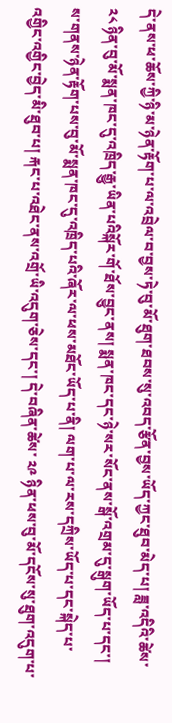དེ་ནས་ཕ་ཆོས་ཀྱི་ཉི་མ་ཉེན་རྟོག་པ་ལ་འབྲེལ་བ་བྱས་ཏེ་བུ་མོ་ཐུག་ཐབས་སུ་འབད་རྩོན་བྱས་ཡོད་ཀྱང་ཐུབ་མེད་པ། ཟླ་འདིའི་ཚེས་ ༢༨ ཉིན་བུ་མོ་སྨན་ཁང་དུ་འཁྲིད་རྒྱུ་ཡིན་པའིསྐོར་གོ་ཐོས་བྱུང་ནས། སྨན་ཁང་དང་ཉེ་སར་སོང་ནས་སྒོ་འགྲམ་དུ་སྒུག་ཡོད་པ་དང་། ས་གནས་ཉེན་རྟོག་པས་བུ་མོ་སྨན་ཁང་དུ་འཁྲིད་པའི་ཞོར་ལ་ཕས་མཐོང་ཡོད་པ་ནི། ལག་པ་ལ་རས་དཀྲིས་ཡོད་པ་དང་སྐེད་པ་འགྱིང་འགྱིང་བྱེད་མི་ཐུབ་པ། རྐང་པ་འཐེང་ནས་འགྲོ་ཡི་འདུག་ཅེས་དང་། དེ་བཞིན་ཚེས་ ༢༩ ཉིན་ཕས་བུ་མོ་དངོས་སུ་ཐུག་འདུག་པ་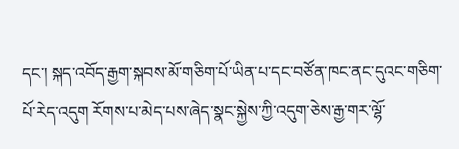དང་། སྐད་འབོད་རྒྱག་སྐབས་མོ་གཅིག་པོ་ཡིན་པ་དང་བཙོན་ཁང་ནང་དུའང་གཅིག་པོ་རེད་འདུག རོགས་པ་མེད་པས་ཞེད་སྣང་སྐྱེས་ཀྱི་འདུག་ཅེས་རྒྱ་གར་ལྷོ་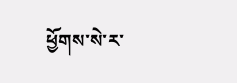ཕྱོགས་སེ་ར་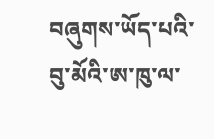བཞུགས་ཡོད་པའི་བུ་མོའི་ཨ་ཁུ་ལ་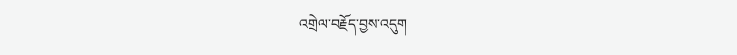འགྲེལ་བརྗོད་བྱས་འདུག